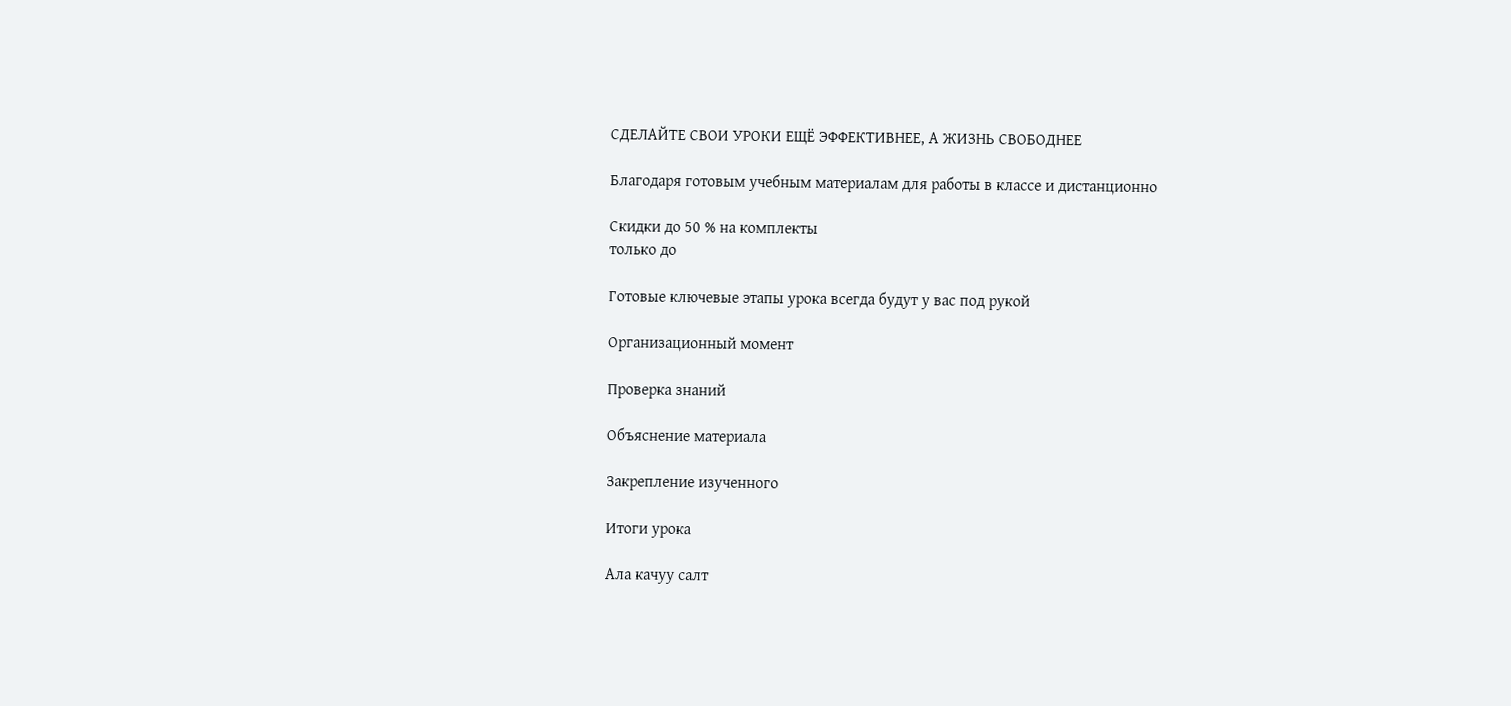СДЕЛАЙТЕ СВОИ УРОКИ ЕЩЁ ЭФФЕКТИВНЕЕ, А ЖИЗНЬ СВОБОДНЕЕ

Благодаря готовым учебным материалам для работы в классе и дистанционно

Скидки до 50 % на комплекты
только до

Готовые ключевые этапы урока всегда будут у вас под рукой

Организационный момент

Проверка знаний

Объяснение материала

Закрепление изученного

Итоги урока

Ала качуу салт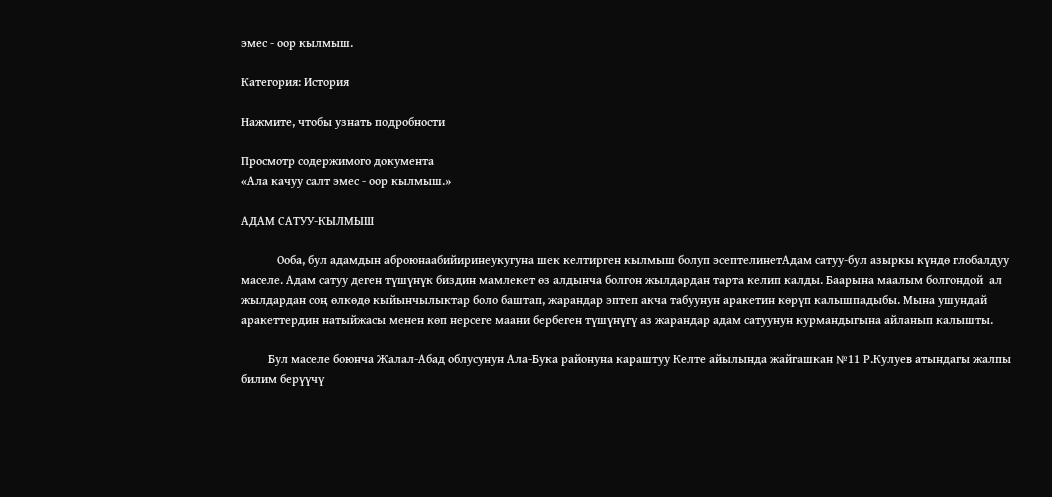эмес - оор кылмыш.

Категория: История

Нажмите, чтобы узнать подробности

Просмотр содержимого документа
«Ала качуу салт эмес - оор кылмыш.»

АДАМ САТУУ-КЫЛМЫШ

            Ооба, бул адамдын аброюнаабийиринеукугуна шек келтирген кылмыш болуп эсептелинетАдам сатуу-бул азыркы күндө глобалдуу маселе. Адам сатуу деген түшүнүк биздин мамлекет өз алдынча болгон жылдардан тарта келип калды. Баарына маалым болгондой  ал жылдардан соң өлкөдө кыйынчылыктар боло баштап, жарандар эптеп акча табуунун аракетин көрүп калышпадыбы. Мына ушундай аракеттердин натыйжасы менен көп нерсеге маани бербеген түшүнүгү аз жарандар адам сатуунун курмандыгына айланып калышты.

         Бул маселе боюнча Жалал-Абад облусунун Ала-Бука районуна караштуу Келте айылында жайгашкан №11 Р.Кулуев атындагы жалпы билим берүүчү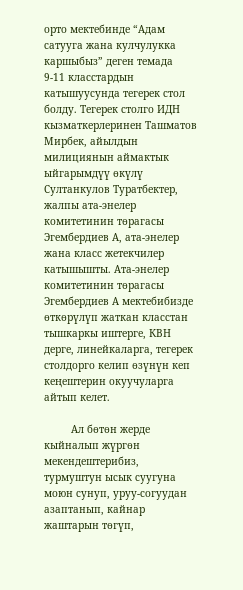орто мектебинде “Адам сатууга жана кулчулукка каршыбыз” деген темада  9-11 класстардын катышуусунда тегерек стол болду. Тегерек столго ИДН кызматкерлеринен Ташматов Мирбек, айылдын милициянын аймактык ыйгарымдүү өкүлү Султанкулов Туратбектер, жалпы ата-энелер комитетинин төрагасы Эгембердиев А, ата-энелер жана класс жетекчилер катышышты. Ата-энелер комитетинин төрагасы Эгембердиев А мектебибизде өткөрүлүп жаткан класстан тышкаркы иштерге, КВН дерге, линейкаларга, тегерек столдорго келип өзүнүн кеп кеңештерин окуучуларга айтып келет.

         Ал бөтөн жерде кыйналып жүргөн мекендештерибиз, турмуштун ысык суугуна моюн сунуп, уруу-согуудан азаптанып, кайнар жаштарын төгүп,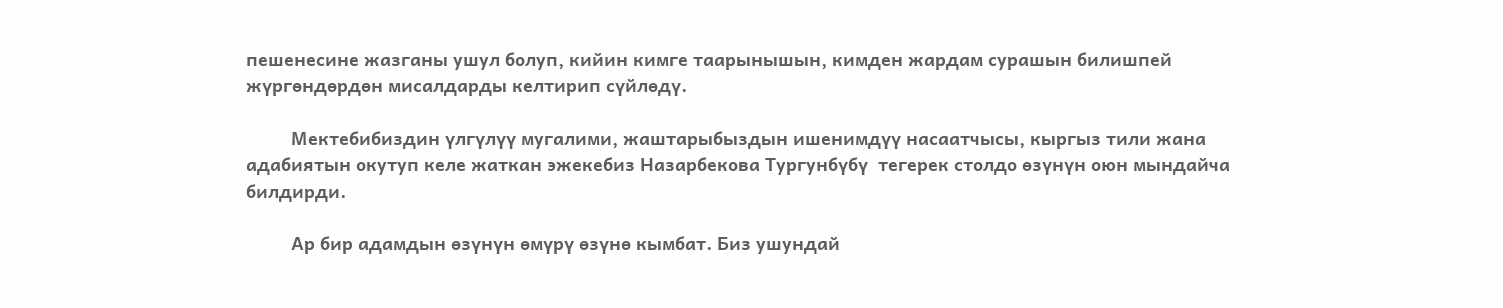пешенесине жазганы ушул болуп, кийин кимге таарынышын, кимден жардам сурашын билишпей жүргөндөрдөн мисалдарды келтирип сүйлөдү.

         Мектебибиздин үлгүлүү мугалими, жаштарыбыздын ишенимдүү насаатчысы, кыргыз тили жана адабиятын окутуп келе жаткан эжекебиз Назарбекова Тургунбүбү  тегерек столдо өзүнүн оюн мындайча билдирди.

         Ар бир адамдын өзүнүн өмүрү өзүнө кымбат. Биз ушундай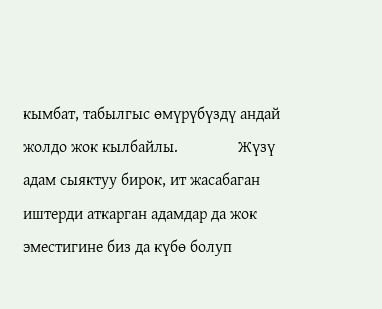кымбат, табылгыс өмүрүбүздү андай жолдо жок кылбайлы.               Жүзү адам сыяктуу бирок, ит жасабаган иштерди аткарган адамдар да жок эместигине биз да күбө болуп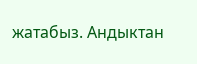жатабыз. Андыктан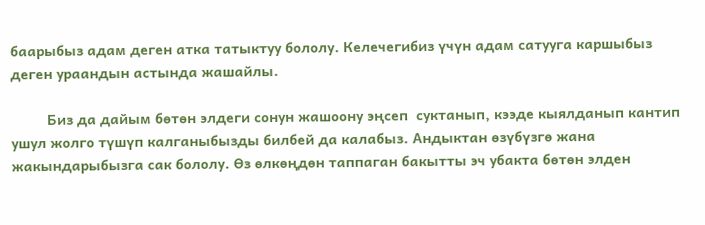баарыбыз адам деген атка татыктуу бололу. Келечегибиз үчүн адам сатууга каршыбыз деген ураандын астында жашайлы.

         Биз да дайым бөтөн элдеги сонун жашоону эңсеп  суктанып, кээде кыялданып кантип ушул жолго түшүп калганыбызды билбей да калабыз. Андыктан өзүбүзгө жана жакындарыбызга сак бололу. Өз өлкөңдөн таппаган бакытты эч убакта бөтөн элден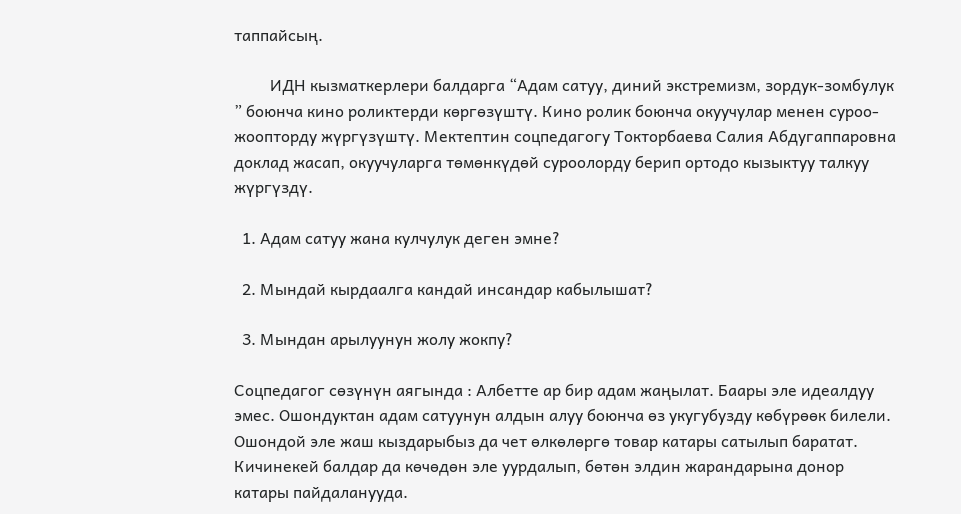таппайсың.

         ИДН кызматкерлери балдарга “Адам сатуу, диний экстремизм, зордук-зомбулук ” боюнча кино роликтерди көргөзүштү. Кино ролик боюнча окуучулар менен суроо-жоопторду жүргүзүштү. Мектептин соцпедагогу Токторбаева Салия Абдугаппаровна доклад жасап, окуучуларга төмөнкүдөй суроолорду берип ортодо кызыктуу талкуу жүргүздү.

  1. Адам сатуу жана кулчулук деген эмне?

  2. Мындай кырдаалга кандай инсандар кабылышат?

  3. Мындан арылуунун жолу жокпу?

Соцпедагог сөзүнүн аягында : Албетте ар бир адам жаңылат. Баары эле идеалдуу эмес. Ошондуктан адам сатуунун алдын алуу боюнча өз укугубузду көбүрөөк билели. Ошондой эле жаш кыздарыбыз да чет өлкөлөргө товар катары сатылып баратат. Кичинекей балдар да көчөдөн эле уурдалып, бөтөн элдин жарандарына донор катары пайдаланууда.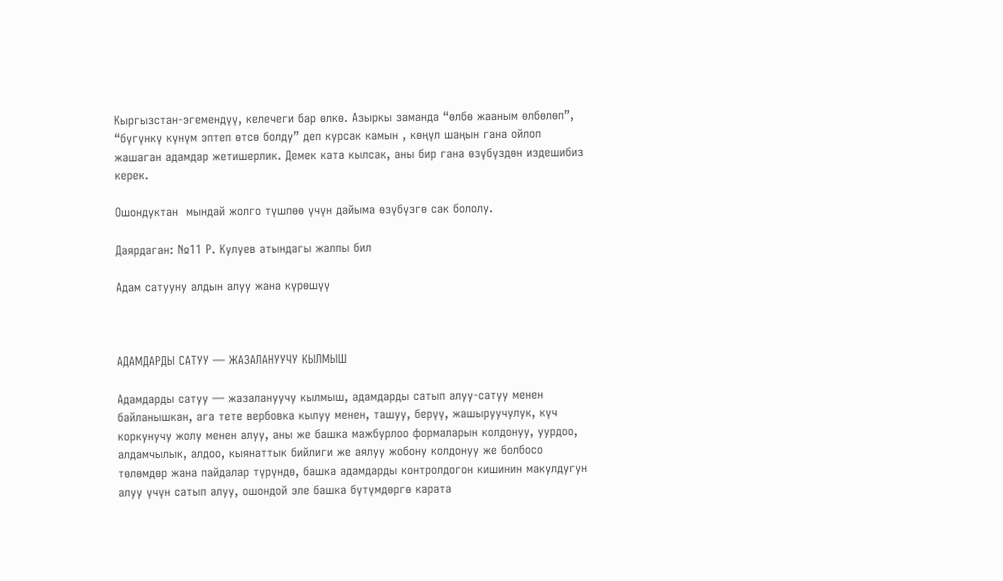Кыргызстан-эгемендүү, келечеги бар өлкө. Азыркы заманда “өлбө жааным өлбөлөп”, “бүгүнкү күнүм эптеп өтсө болду” деп курсак камын , көңүл шаңын гана ойлоп жашаган адамдар жетишерлик. Демек ката кылсак, аны бир гана өзүбүздөн издешибиз керек.

Ошондуктан  мындай жолго түшпөө үчүн дайыма өзүбүзгө сак бололу.

Даярдаган: №11 Р. Кулуев атындагы жалпы бил

Адам сатууну алдын алуу жана күрөшүү



АДАМДАРДЫ САТУУ — ЖАЗАЛАНУУЧУ КЫЛМЫШ

Адамдарды сатуу — жазалануучу кылмыш, адамдарды сатып алуу-сатуу менен байланышкан, ага тете вербовка кылуу менен, ташуу, берүү, жашыруучулук, күч коркунучу жолу менен алуу, аны же башка мажбурлоо формаларын колдонуу, уурдоо, алдамчылык, алдоо, кыянаттык бийлиги же аялуу жобону колдонуу же болбосо төлөмдөр жана пайдалар түрүндө, башка адамдарды контролдогон кишинин макулдугун алуу үчүн сатып алуу, ошондой эле башка бүтүмдөргө карата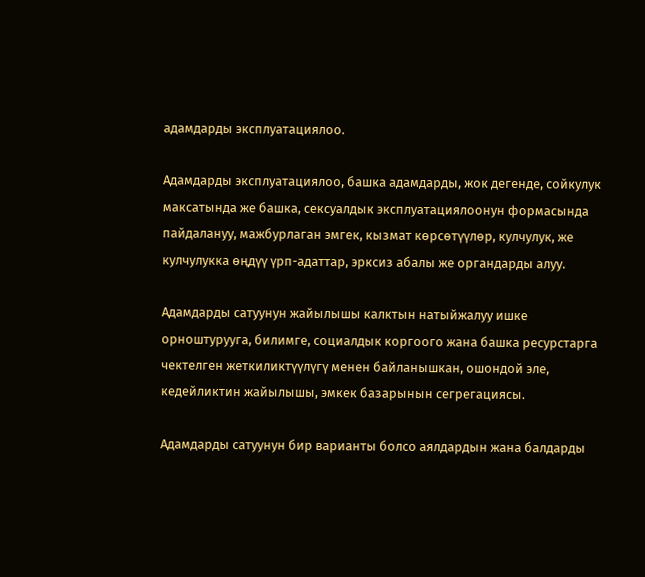адамдарды эксплуатациялоо.

Адамдарды эксплуатациялоо, башка адамдарды, жок дегенде, сойкулук максатында же башка, сексуалдык эксплуатациялоонун формасында пайдалануу, мажбурлаган эмгек, кызмат көрсөтүүлөр, кулчулук, же кулчулукка өңдүү үрп-адаттар, эрксиз абалы же органдарды алуу.

Адамдарды сатуунун жайылышы калктын натыйжалуу ишке орноштурууга, билимге, социалдык коргоого жана башка ресурстарга чектелген жеткиликтүүлүгү менен байланышкан, ошондой эле, кедейликтин жайылышы, эмкек базарынын сегрегациясы.

Адамдарды сатуунун бир варианты болсо аялдардын жана балдарды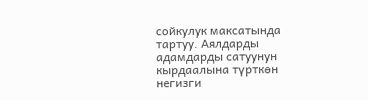сойкулук максатында тартуу. Аялдарды адамдарды сатуунун кырдаалына түрткөн негизги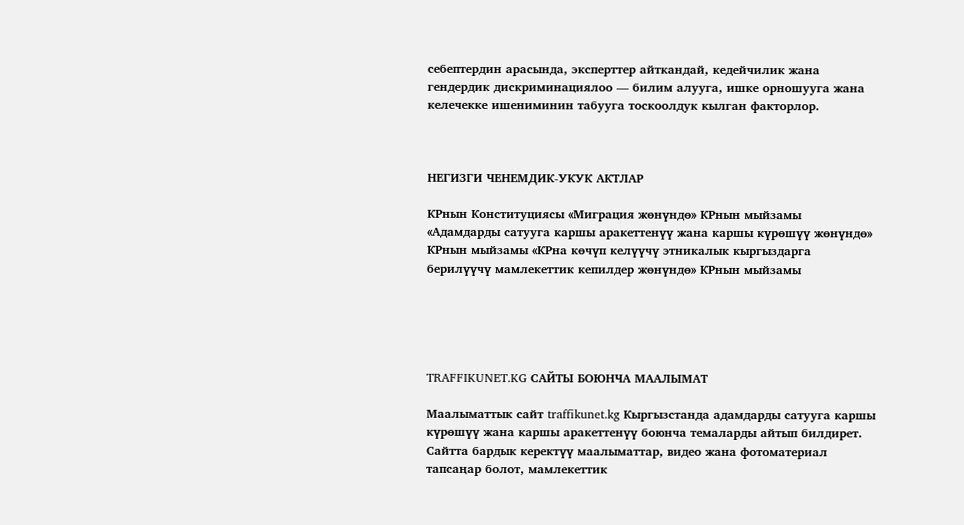себептердин арасында, эксперттер айткандай, кедейчилик жана гендердик дискриминациялоо — билим алууга, ишке орношууга жана келечекке ишениминин табууга тоскоолдук кылган факторлор.



НЕГИЗГИ ЧЕНЕМДИК-УКУК АКТЛАР

КРнын Конституциясы «Миграция жөнүндө» КРнын мыйзамы «Адамдарды сатууга каршы аракеттенүү жана каршы күрөшүү жөнүндө» КРнын мыйзамы «КРна көчүп келүүчү этникалык кыргыздарга берилүүчү мамлекеттик кепилдер жөнүндө» КРнын мыйзамы





TRAFFIKUNET.KG САЙТЫ БОЮНЧА МААЛЫМАТ

Маалыматтык сайт traffikunet.kg Кыргызстанда адамдарды сатууга каршы күрөшүү жана каршы аракеттенүү боюнча темаларды айтып билдирет. Сайтта бардык керектүү маалыматтар, видео жана фотоматериал тапсаңар болот, мамлекеттик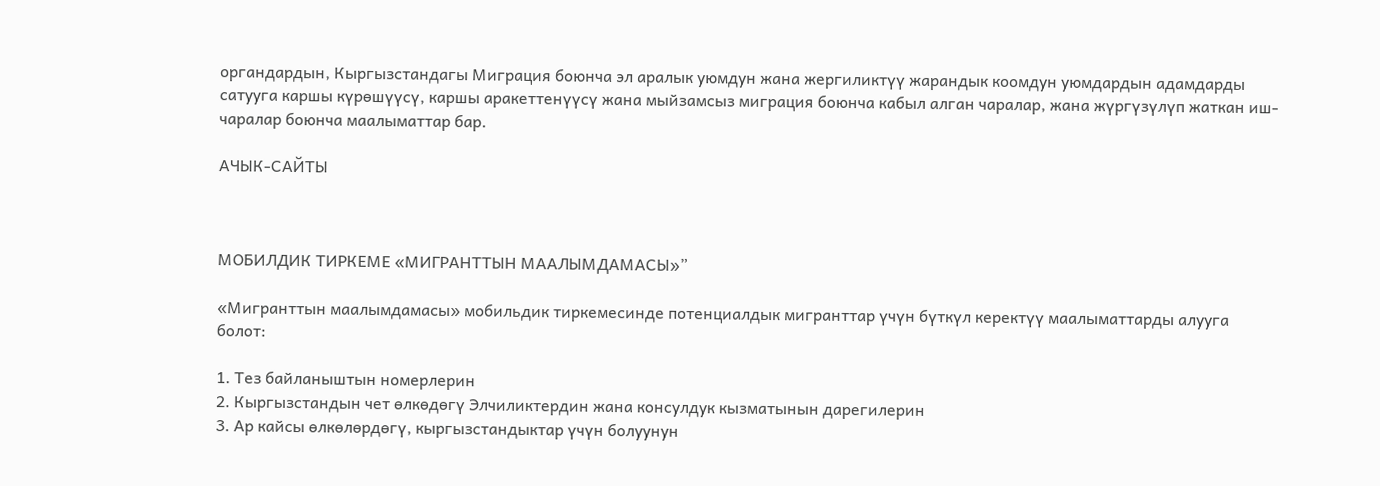органдардын, Кыргызстандагы Миграция боюнча эл аралык уюмдун жана жергиликтүү жарандык коомдун уюмдардын адамдарды сатууга каршы күрөшүүсү, каршы аракеттенүүсү жана мыйзамсыз миграция боюнча кабыл алган чаралар, жана жүргүзүлүп жаткан иш-чаралар боюнча маалыматтар бар.

АЧЫК-САЙТЫ



МОБИЛДИК ТИРКЕМЕ «МИГРАНТТЫН МААЛЫМДАМАСЫ»”

«Мигранттын маалымдамасы» мобильдик тиркемесинде потенциалдык мигранттар үчүн бүткүл керектүү маалыматтарды алууга болот:

1. Тез байланыштын номерлерин
2. Кыргызстандын чет өлкөдөгү Элчиликтердин жана консулдук кызматынын дарегилерин
3. Ар кайсы өлкөлөрдөгү, кыргызстандыктар үчүн болуунун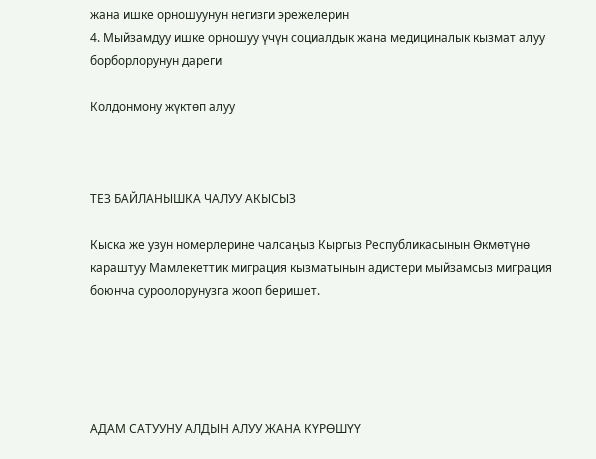жана ишке орношуунун негизги эрежелерин
4. Мыйзамдуу ишке орношуу үчүн социалдык жана медициналык кызмат алуу борборлорунун дареги

Колдонмону жүктөп алуу



ТЕЗ БАЙЛАНЫШКА ЧАЛУУ АКЫСЫЗ

Кыска же узун номерлерине чалсаңыз Кыргыз Республикасынын Өкмөтүнө караштуу Мамлекеттик миграция кызматынын адистери мыйзамсыз миграция боюнча суроолорунузга жооп беришет.





АДАМ САТУУНУ АЛДЫН АЛУУ ЖАНА КҮРӨШҮҮ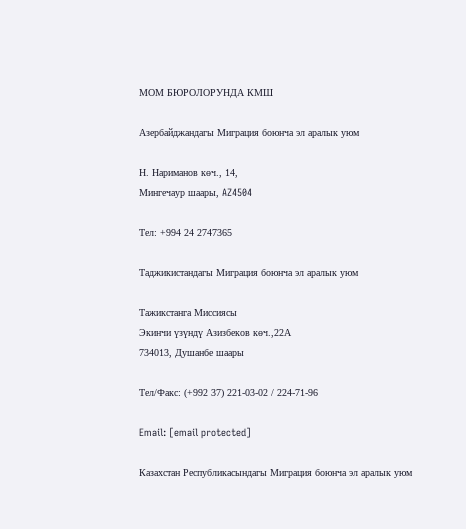МОМ БЮРОЛОРУНДА КМШ

Азербайджандагы Миграция боюнча эл аралык уюм

Н. Нариманов көч., 14,
Мингечаур шаары, AZ4504

Тел: +994 24 2747365

Таджикистандагы Миграция боюнча эл аралык уюм

Тажикстанга Миссиясы
Экинчи үзүндү Азизбеков көч.,22А
734013, Душанбе шаары

Тел/Факс: (+992 37) 221-03-02 / 224-71-96

Email: [email protected]

Казахстан Республикасындагы Миграция боюнча эл аралык уюм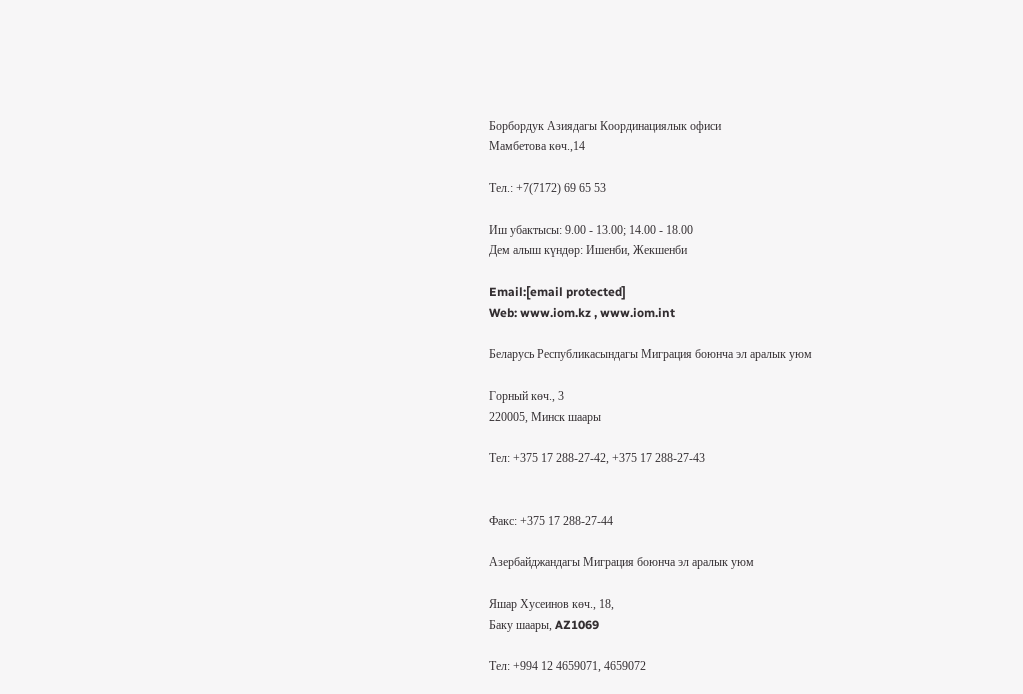Борбордук Азиядагы Координациялык офиси
Мамбетова көч.,14

Тел.: +7(7172) 69 65 53

Иш убактысы: 9.00 - 13.00; 14.00 - 18.00
Дем алыш күндөр: Ишенби, Жекшенби

Email:[email protected]
Web: www.iom.kz , www.iom.int

Беларусь Республикасындагы Миграция боюнча эл аралык уюм

Горный көч., 3
220005, Минск шаары

Тел: +375 17 288-27-42, +375 17 288-27-43


Факс: +375 17 288-27-44

Азербайджандагы Миграция боюнча эл аралык уюм

Яшар Хусеинов көч., 18,
Баку шаары, AZ1069

Тел: +994 12 4659071, 4659072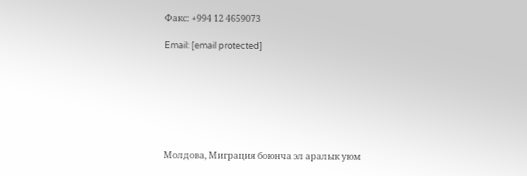Факс: +994 12 4659073

Email: [email protected]







Молдова, Миграция боюнча эл аралык уюм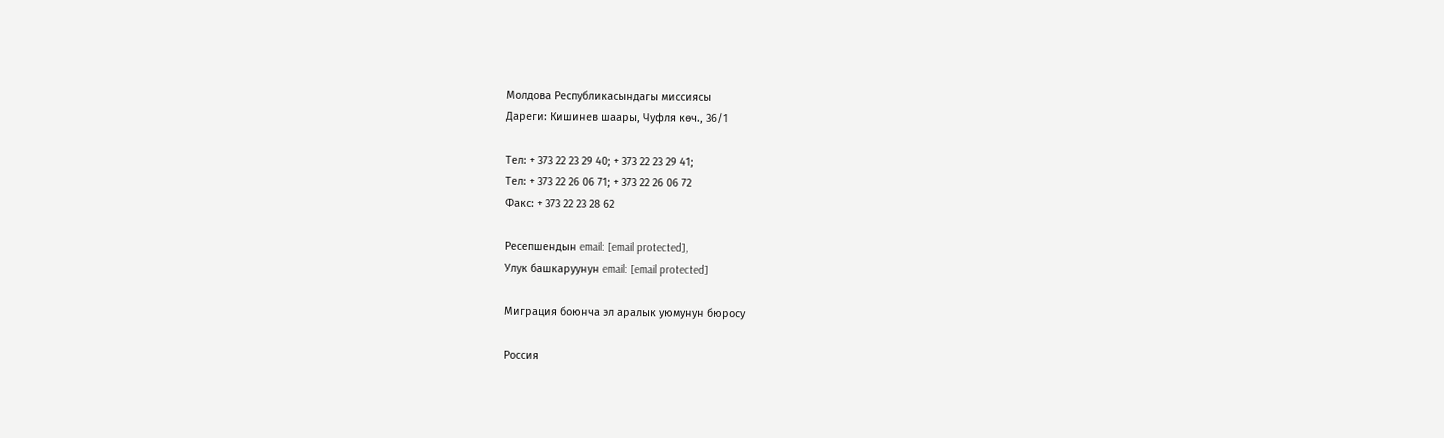Молдова Республикасындагы миссиясы
Дареги: Кишинев шаары, Чуфля көч., 36/1

Тел: + 373 22 23 29 40; + 373 22 23 29 41;
Тел: + 373 22 26 06 71; + 373 22 26 06 72
Факс: + 373 22 23 28 62

Ресепшендын email: [email protected],
Улук башкаруунун email: [email protected]

Миграция боюнча эл аралык уюмунун бюросу

Россия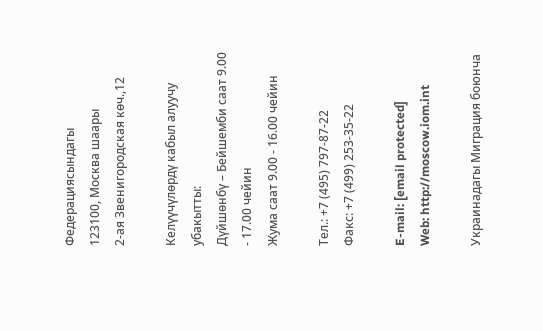Федерациясындагы
123100, Москва шаары
2-ая Звенигородская көч.,12

Келүүчүлөрдү кабыл алуучу убакытты:
Дүйшөнбү – Бейшемби саат 9.00 - 17.00 чейин
Жума саат 9.00 - 16.00 чейин

Тел.: +7 (495) 797-87-22
Факс: +7 (499) 253-35-22

E-mail: [email protected]
Web: http://moscow.iom.int

Украинадагы Миграция боюнча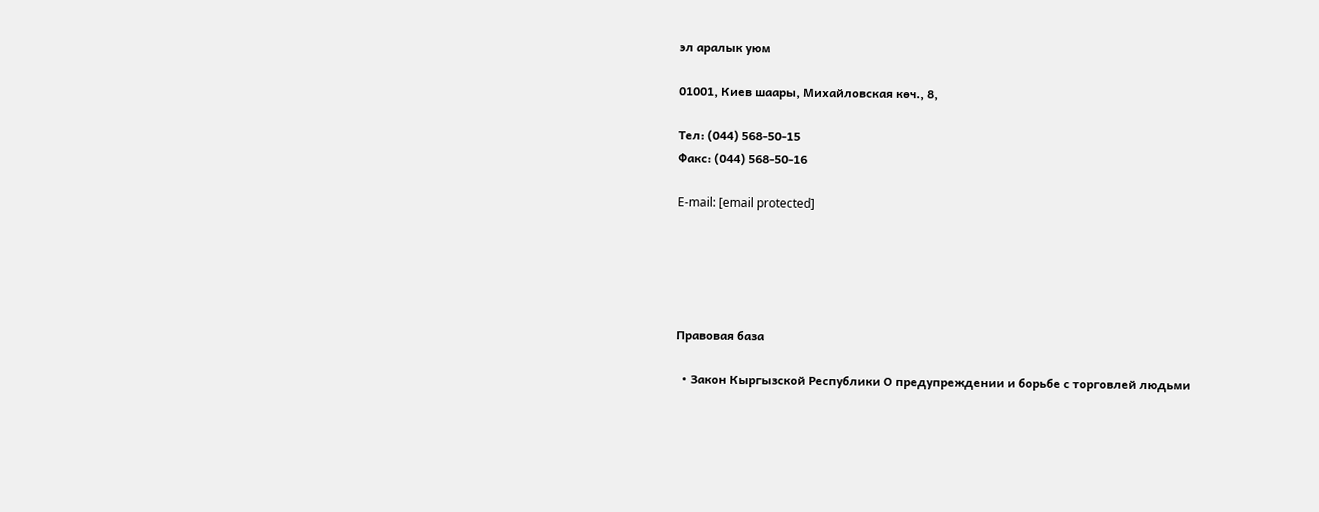эл аралык уюм

01001, Киев шаары, Михайловская көч., 8,

Тел: (044) 568-50-15
Факс: (044) 568-50-16

E-mail: [email protected]





Правовая база

  • Закон Кыргызской Республики О предупреждении и борьбе с торговлей людьми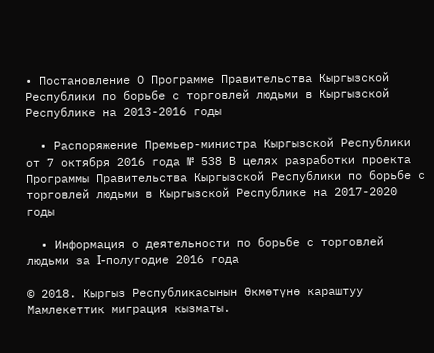• Постановление О Программе Правительства Кыргызской Республики по борьбе с торговлей людьми в Кыргызской Республике на 2013-2016 годы

  • Распоряжение Премьер-министра Кыргызской Республики от 7 октября 2016 года № 538 В целях разработки проекта Программы Правительства Кыргызской Республики по борьбе с торговлей людьми в Кыргызской Республике на 2017-2020 годы

  • Информация о деятельности по борьбе с торговлей людьми за I-полугодие 2016 года

© 2018. Кыргыз Республикасынын Өкмөтүнө караштуу Мамлекеттик миграция кызматы.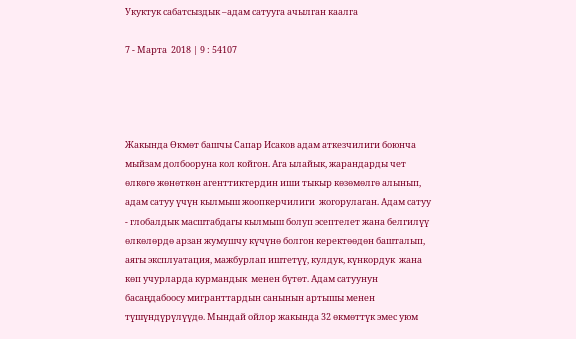Укуктук сабатсыздык –адам сатууга ачылган каалга

7 - Марта  2018 | 9 : 54107




Жакында Өкмөт башчы Сапар Исаков адам аткезчилиги боюнча мыйзам долбооруна кол койгон. Ага ылайык, жарандарды чет өлкөгө жөнөткөн агенттиктердин иши тыкыр көзөмөлгө алынып, адам сатуу үчүн кылмыш жоопкерчилиги  жогорулаган. Адам сатуу - глобалдык масштабдагы кылмыш болуп эсептелет жана белгилүү өлкөлөрдө арзан жумушчу күчүнө болгон керектөөдөн башталып, аягы эксплуатация, мажбурлап иштетүү, кулдук, күнкордук  жана көп учурларда курмандык  менен бүтөт. Адам сатуунун басаңдабоосу мигранттардын санынын артышы менен түшүндүрүлүүдө. Мындай ойлор жакында 32 өкмөттүк эмес уюм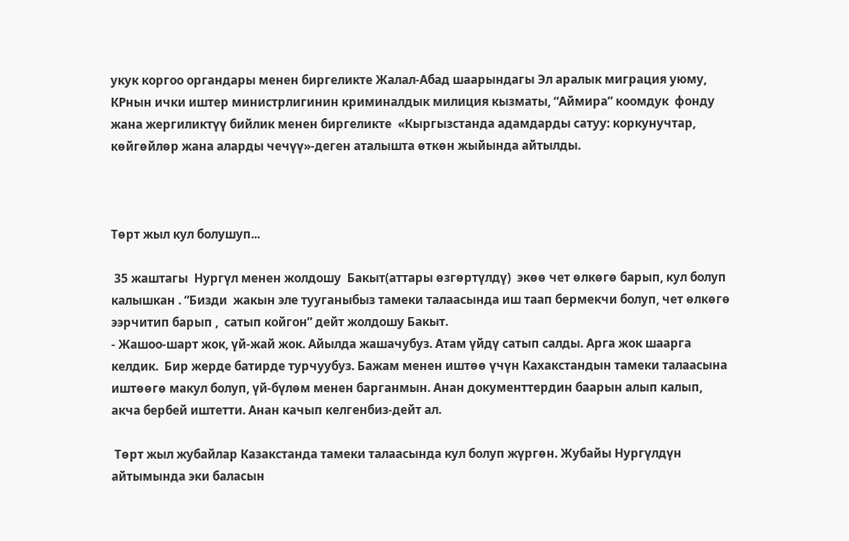укук коргоо органдары менен биргеликте Жалал-Абад шаарындагы Эл аралык миграция уюму, КРнын ички иштер министрлигинин криминалдык милиция кызматы, “Аймира” коомдук  фонду жана жергиликтүү бийлик менен биргеликте  «Кыргызстанда адамдарды сатуу: коркунучтар, көйгөйлөр жана аларды чечүү»-деген аталышта өткөн жыйында айтылды.



Төрт жыл кул болушуп...

 35 жаштагы  Нургүл менен жолдошу  Бакыт(аттары өзгөртүлдү)  экөө чет өлкөгө барып, кул болуп калышкан . “Бизди  жакын эле тууганыбыз тамеки талаасында иш таап бермекчи болуп, чет өлкөгө ээрчитип барып ,  сатып койгон” дейт жолдошу Бакыт.
- Жашоо-шарт жок, үй-жай жок. Айылда жашачубуз. Атам үйдү сатып салды. Арга жок шаарга келдик.  Бир жерде батирде турчуубуз. Бажам менен иштөө үчүн Кахакстандын тамеки талаасына иштөөгө макул болуп, үй-бүлөм менен барганмын. Анан документтердин баарын алып калып,  акча бербей иштетти. Анан качып келгенбиз-дейт ал.

 Төрт жыл жубайлар Казакстанда тамеки талаасында кул болуп жүргөн. Жубайы Нургүлдүн  айтымында эки баласын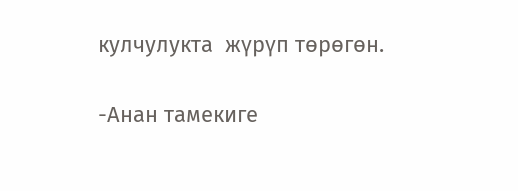кулчулукта  жүрүп төрөгөн.

-Анан тамекиге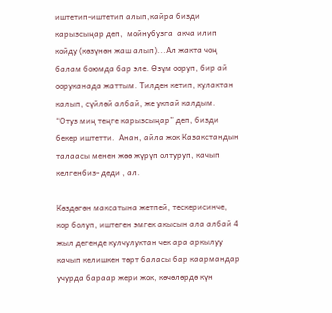иштетип-иштетип алып,кайра бизди карызсыңар деп,  мойнубузга  акча илип койду (көзүнөн жаш алып)...Ал жакта чоң балам боюмда бар эле. Өзүм ооруп, бир ай ооруканада жаттым. Тилден кетип, кулактан калып, сүйлөй албай, же укпай калдым. “Отуз миң теңге карызсыңар” деп, бизди бекер иштетти.  Анан, айла жок Казакстандын талаасы менен жөө жүрүп олтуруп, качып келгенбиз- деди , ал.

Көздөгөн максатына жетпей, тескерисинче, кор болуп, иштеген эмгек акысын ала албай 4 жыл дегенде кулчулуктан чек ара аркылуу качып келишкен төрт баласы бар каармандар  учурда бараар жери жок, көчөлөрдө күн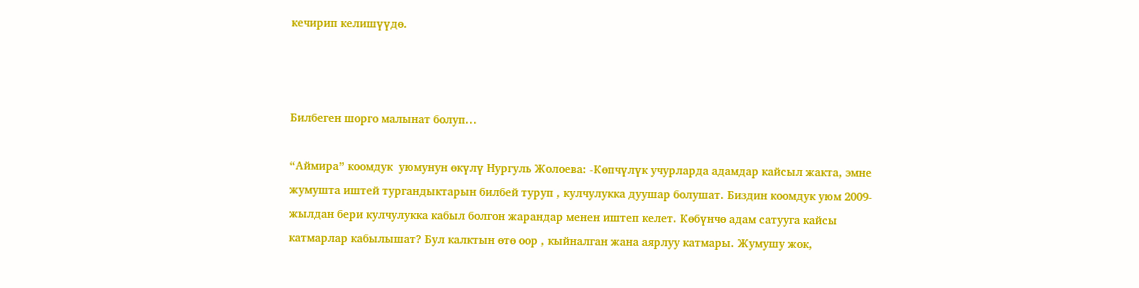кечирип келишүүдө.



Билбеген шорго малынат болуп...

“Аймира” коомдук  уюмунун өкүлү Нургуль Жолоева: -Көпчүлүк учурларда адамдар кайсыл жакта, эмне жумушта иштей тургандыктарын билбей туруп , кулчулукка дуушар болушат. Биздин коомдук уюм 2009-жылдан бери кулчулукка кабыл болгон жарандар менен иштеп келет. Көбүнчө адам сатууга кайсы катмарлар кабылышат? Бул калктын өтө оор , кыйналган жана аярлуу катмары. Жумушу жок,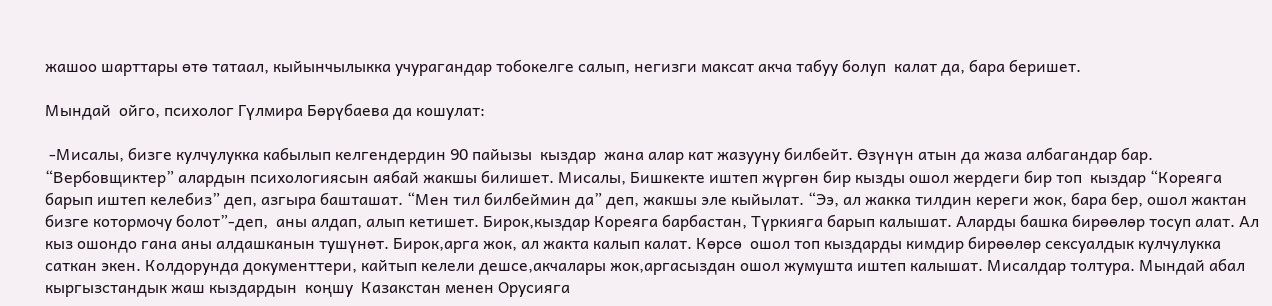жашоо шарттары өтө татаал, кыйынчылыкка учурагандар тобокелге салып, негизги максат акча табуу болуп  калат да, бара беришет.

Мындай  ойго, психолог Гүлмира Бөрүбаева да кошулат:

 -Мисалы, бизге кулчулукка кабылып келгендердин 90 пайызы  кыздар  жана алар кат жазууну билбейт. Өзүнүн атын да жаза албагандар бар. “Вербовщиктер” алардын психологиясын аябай жакшы билишет. Мисалы, Бишкекте иштеп жүргөн бир кызды ошол жердеги бир топ  кыздар “Кореяга барып иштеп келебиз” деп, азгыра башташат. “Мен тил билбеймин да” деп, жакшы эле кыйылат. “Ээ, ал жакка тилдин кереги жок, бара бер, ошол жактан бизге котормочу болот”-деп,  аны алдап, алып кетишет. Бирок,кыздар Кореяга барбастан, Түркияга барып калышат. Аларды башка бирөөлөр тосуп алат. Ал кыз ошондо гана аны алдашканын тушүнөт. Бирок,арга жок, ал жакта калып калат. Көрсө  ошол топ кыздарды кимдир бирөөлөр сексуалдык кулчулукка саткан экен. Колдорунда документтери, кайтып келели дешсе,акчалары жок,аргасыздан ошол жумушта иштеп калышат. Мисалдар толтура. Мындай абал кыргызстандык жаш кыздардын  коңшу  Казакстан менен Орусияга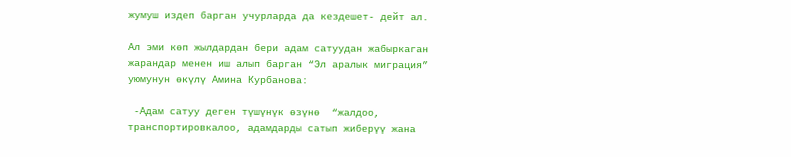жумуш издеп барган учурларда да кездешет- дейт ал.

Ал эми көп жылдардан бери адам сатуудан жабыркаган жарандар менен иш алып барган “Эл аралык миграция” уюмунун өкүлү Амина Курбанова:

 -Адам сатуу деген түшүнүк өзүнө  “жалдоо, транспортировкалоо, адамдарды сатып жиберүү жана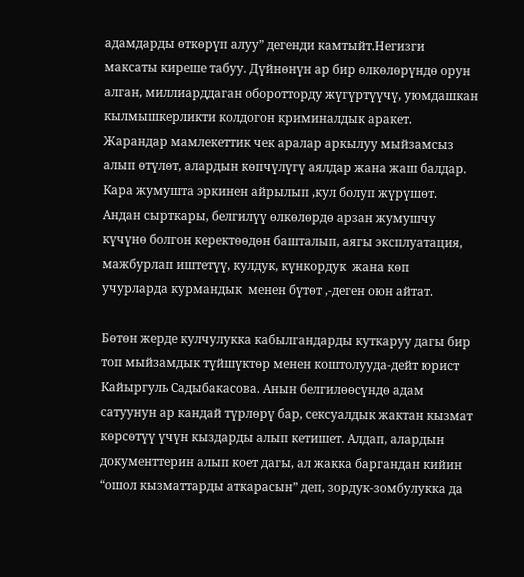адамдарды өткөрүп алуу” дегенди камтыйт.Негизги максаты киреше табуу. Дүйнөнүн ар бир өлкөлөрүндө орун алган, миллиарддаган оборотторду жүгүртүүчү, уюмдашкан кылмышкерликти колдогон криминалдык аракет. Жарандар мамлекеттик чек аралар аркылуу мыйзамсыз алып өтүлөт, алардын көпчүлүгү аялдар жана жаш балдар. Кара жумушта эркинен айрылып ,кул болуп жүрүшөт. Андан сырткары, белгилүү өлкөлөрдө арзан жумушчу күчүнө болгон керектөөдөн башталып, аягы эксплуатация, мажбурлап иштетүү, кулдук, күнкордук  жана көп учурларда курмандык  менен бүтөт ,-деген оюн айтат.

Бөтөн жерде кулчулукка кабылгандарды куткаруу дагы бир топ мыйзамдык түйшүктөр менен коштолууда-дейт юрист  Кайыргуль Садыбакасова. Анын белгилөөсүндө адам сатуунун ар кандай түрлөрү бар, сексуалдык жактан кызмат көрсөтүү үчүн кыздарды алып кетишет. Алдап, алардын документтерин алып коет дагы, ал жакка баргандан кийин “ошол кызматтарды аткарасын” деп, зордук-зомбулукка да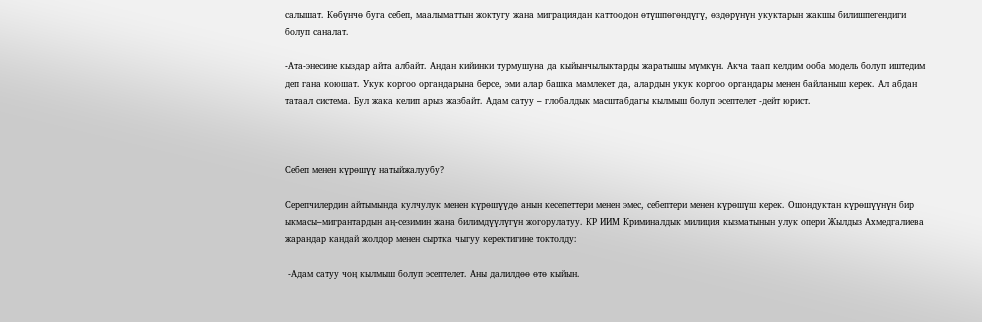салышат. Көбүнчө буга себеп, маалыматтын жоктугу жана миграциядан каттоодон өтүшпөгөндүгү, өздөрүнүн укуктарын жакшы билишпегендиги болуп саналат.

-Ата-энесине кыздар айта албайт. Андан кийинки турмушуна да кыйынчылыктарды жаратышы мүмкүн. Акча таап келдим ооба модель болуп иштедим деп гана коюшат. Укук коргоо органдарына берсе, эми алар башка мамлекет да, алардын укук коргоо органдары менен байланыш керек. Ал абдан татаал система. Бул жака келип арыз жазбайт. Адам сатуу – глобалдык масштабдагы кылмыш болуп эсептелет -дейт юрист.



Себеп менен күрөшүү натыйжалуубу?

Серепчилердин айтымында кулчулук менен күрөшүүдө анын кесепеттери менен эмес, себептери менен күрөшүш керек. Ошондуктан күрөшүүнүн бир ыкмасы–мигрантардын аң-сезимин жана билимдүүлүгүн жогорулатуу. КР ИИМ Криминалдык милиция кызматынын улук опери Жылдыз Ахмедгалиева жарандар кандай жолдор менен сыртка чыгуу керектигине токтолду:

 -Адам сатуу чоң кылмыш болуп эсептелет. Аны далилдөө өтө кыйын.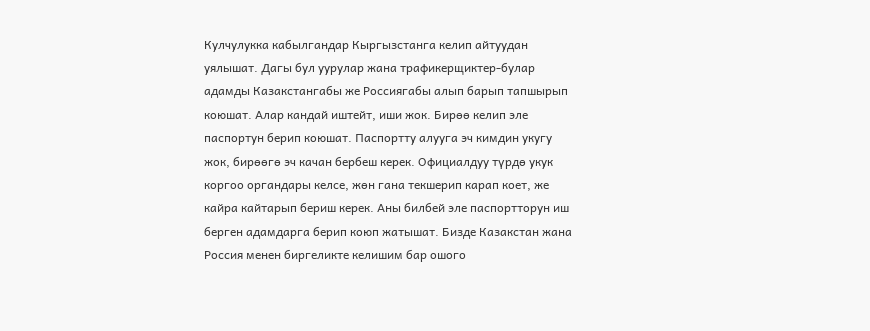Кулчулукка кабылгандар Кыргызстанга келип айтуудан уялышат. Дагы бул уурулар жана трафикерщиктер-булар адамды Казакстангабы же Россиягабы алып барып тапшырып коюшат. Алар кандай иштейт, иши жок. Бирөө келип эле паспортун берип коюшат. Паспортту алууга эч кимдин укугу жок, бирөөгө эч качан бербеш керек. Официалдуу түрдө укук коргоо органдары келсе, жөн гана текшерип карап коет, же кайра кайтарып бериш керек. Аны билбей эле паспортторун иш берген адамдарга берип коюп жатышат. Бизде Казакстан жана Россия менен биргеликте келишим бар ошого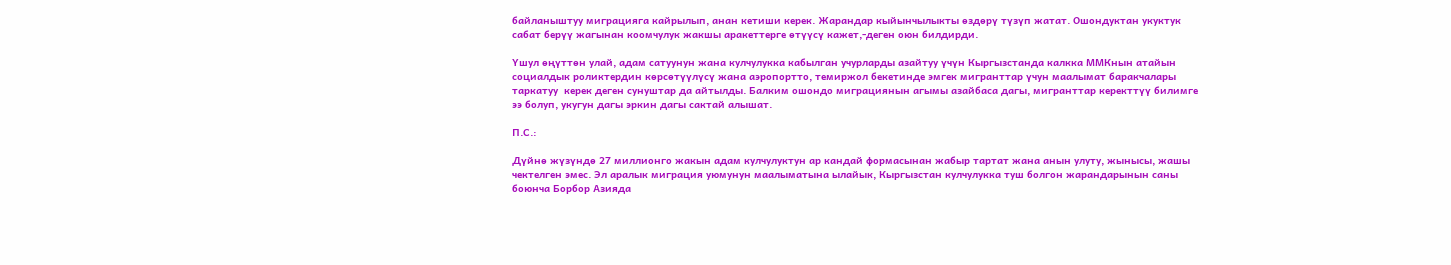байланыштуу миграцияга кайрылып, анан кетиши керек. Жарандар кыйынчылыкты өздөрү түзүп жатат. Ошондуктан укуктук сабат берүү жагынан коомчулук жакшы аракеттерге өтүүсү кажет,-деген оюн билдирди.

Үшул өңүттөн улай, адам сатуунун жана кулчулукка кабылган учурларды азайтуу үчүн Кыргызстанда калкка ММКнын атайын социалдык роликтердин көрсөтүүлүсү жана аэропортто, темиржол бекетинде эмгек мигранттар үчун маалымат баракчалары таркатуу  керек деген сунуштар да айтылды. Балким ошондо миграциянын агымы азайбаса дагы, мигранттар керекттүү билимге ээ болуп, укугун дагы эркин дагы сактай алышат.

П.С.:

Дүйнө жүзүндө 27 миллионго жакын адам кулчулуктун ар кандай формасынан жабыр тартат жана анын улуту, жынысы, жашы чектелген эмес. Эл аралык миграция уюмунун маалыматына ылайык, Кыргызстан кулчулукка туш болгон жарандарынын саны боюнча Борбор Азияда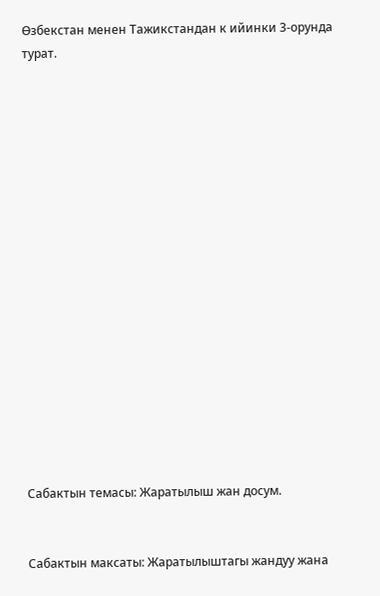Өзбекстан менен Тажикстандан к ийинки 3-орунда турат.


















Сабактын темасы: Жаратылыш жан досум.


Сабактын максаты: Жаратылыштагы жандуу жана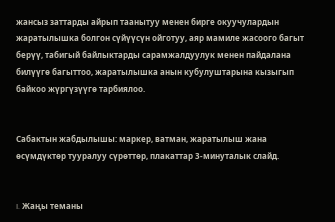жансыз заттарды айрып таанытуу менен бирге окуучулардын жаратылышка болгон сүйүүсүн ойготуу, аяр мамиле жасоого багыт берүү, табигый байлыктарды сарамжалдуулук менен пайдалана билүүгө багыттоо, жаратылышка анын кубулуштарына кызыгып байкоо жүргүзүүгө тарбиялоо.


Сабактын жабдылышы: маркер, ватман, жаратылыш жана өсүмдүктөр тууралуу сүрөттөр, плакаттар 3-минуталык слайд.


I. Жаңы теманы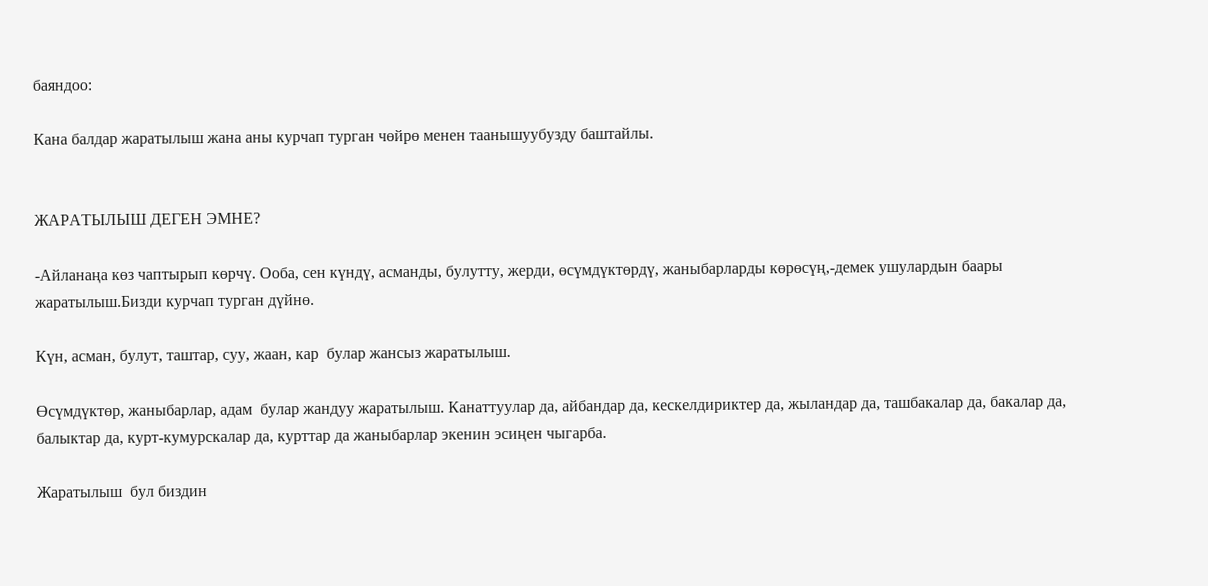баяндоо:

Кана балдар жаратылыш жана аны курчап турган чөйрө менен таанышуубузду баштайлы.


ЖАРАТЫЛЫШ ДЕГЕН ЭМНЕ?

-Айланаңа көз чаптырып көрчү. Ооба, сен күндү, асманды, булутту, жерди, өсүмдүктөрдү, жаныбарларды көрөсүң,-демек ушулардын баары  жаратылыш.Бизди курчап турган дүйнө.

Күн, асман, булут, таштар, суу, жаан, кар  булар жансыз жаратылыш.

Өсүмдүктөр, жаныбарлар, адам  булар жандуу жаратылыш. Канаттуулар да, айбандар да, кескелдириктер да, жыландар да, ташбакалар да, бакалар да, балыктар да, курт-кумурскалар да, курттар да жаныбарлар экенин эсиңен чыгарба.

Жаратылыш  бул биздин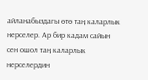айланабыздагы өтө таң каларлык нерселер. Ар бир кадам сайын сен ошол таң каларлык нерселердин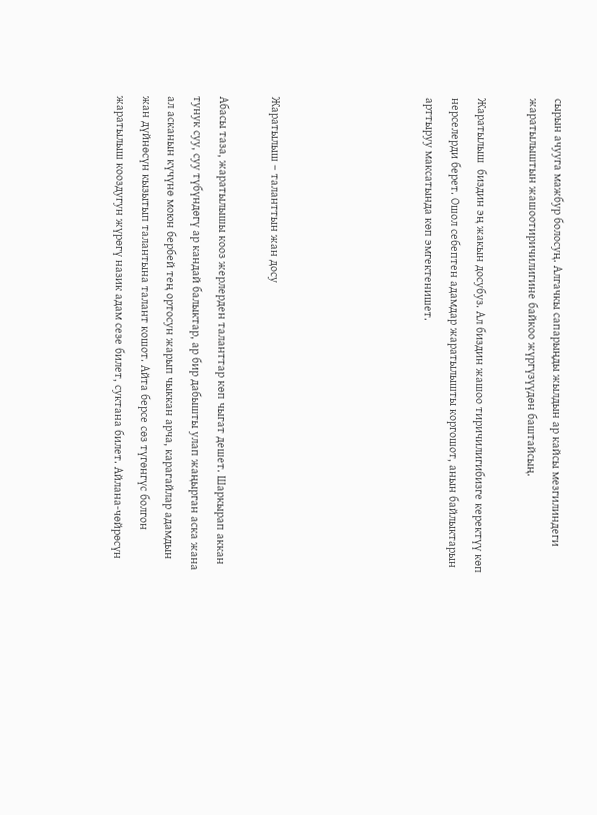сырын ачууга мажбур болосуң. Алгачкы сапарыңды жылдын ар кайсы мезгилиндеги жаратылыштын жашоотиричилигине байкоо жүргүзүүдөн баштайсың.

Жаратылыш  биздин эң жакын досубуз. Ал биздин жашоо тиричилигибизге керектүү көп нерселерди берет. Ошол себептен адамдар жаратылышты коргошот, анын байлыктарын арттыруу максатында көп эмгектенишет.





Жаратылыш – таланттын жан досу

Абасы таза, жаратылышы кооз жерлерден таланттар көп чыгат дешет. Шаркырап аккан тунук суу, суу түбүндөгү ар кандай балыктар, ар бир дабышты улап жаңырган аска жана ал асканын күчүнө моюн бербей тең ортосун жарып чыккан арча, карагайлар адамдын жан дүйнөсүн кызытып талантына талант кошот. Айта берсе сөз түгөнгүс болгон жаратылыш кооздугун жүрөгү назик адам сезе билет, суктана билет. Айлана-чөйрөсүн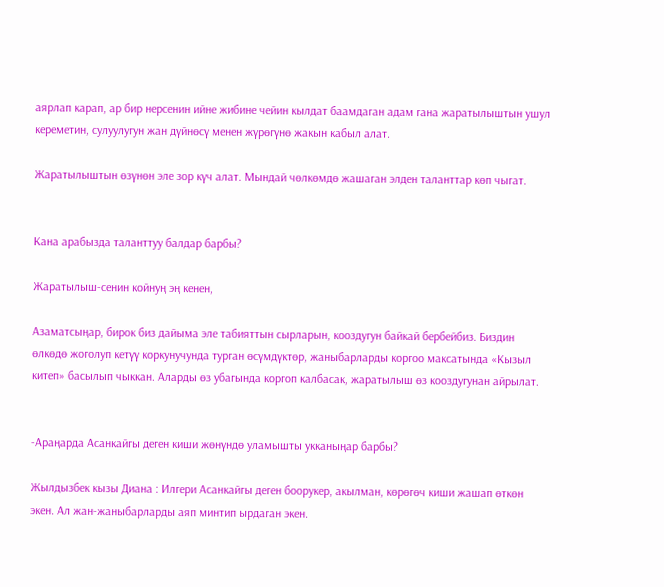аярлап карап, ар бир нерсенин ийне жибине чейин кылдат баамдаган адам гана жаратылыштын ушул кереметин, сулуулугун жан дүйнөсү менен жүрөгүнө жакын кабыл алат.

Жаратылыштын өзүнөн эле зор күч алат. Мындай чөлкөмдө жашаган элден таланттар көп чыгат.


Кана арабызда таланттуу балдар барбы?

Жаратылыш-сенин койнуң эң кенен,

Азаматсыңар, бирок биз дайыма эле табияттын сырларын, кооздугун байкай бербейбиз. Биздин өлкөдө жоголуп кетүү коркунучунда турган өсүмдүктөр, жаныбарларды коргоо максатында «Кызыл китеп» басылып чыккан. Аларды өз убагында коргоп калбасак, жаратылыш өз кооздугунан айрылат.


-Араңарда Асанкайгы деген киши жөнүндө уламышты укканыңар барбы?

Жылдызбек кызы Диана : Илгери Асанкайгы деген боорукер, акылман, көрөгөч киши жашап өткөн экен. Ал жан-жаныбарларды аяп минтип ырдаган экен.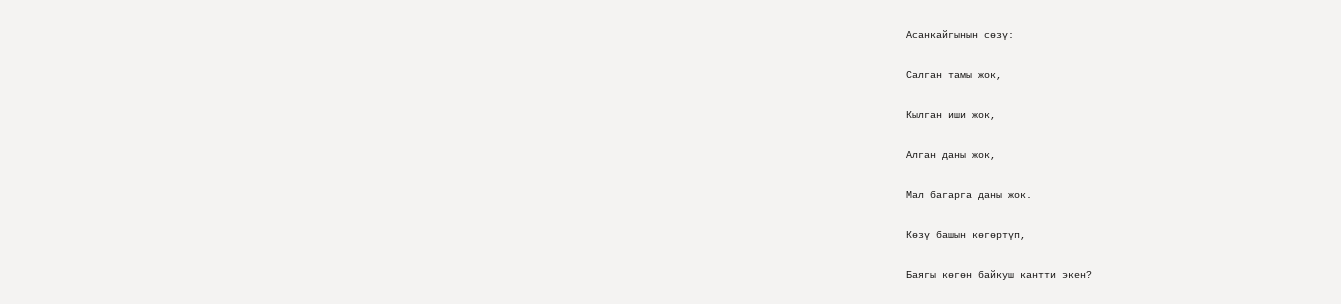Асанкайгынын сөзү:

Салган тамы жок,

Кылган иши жок,

Алган даны жок,

Мал багарга даны жок.

Көзү башын көгөртүп,

Баягы көгөн байкуш кантти экен?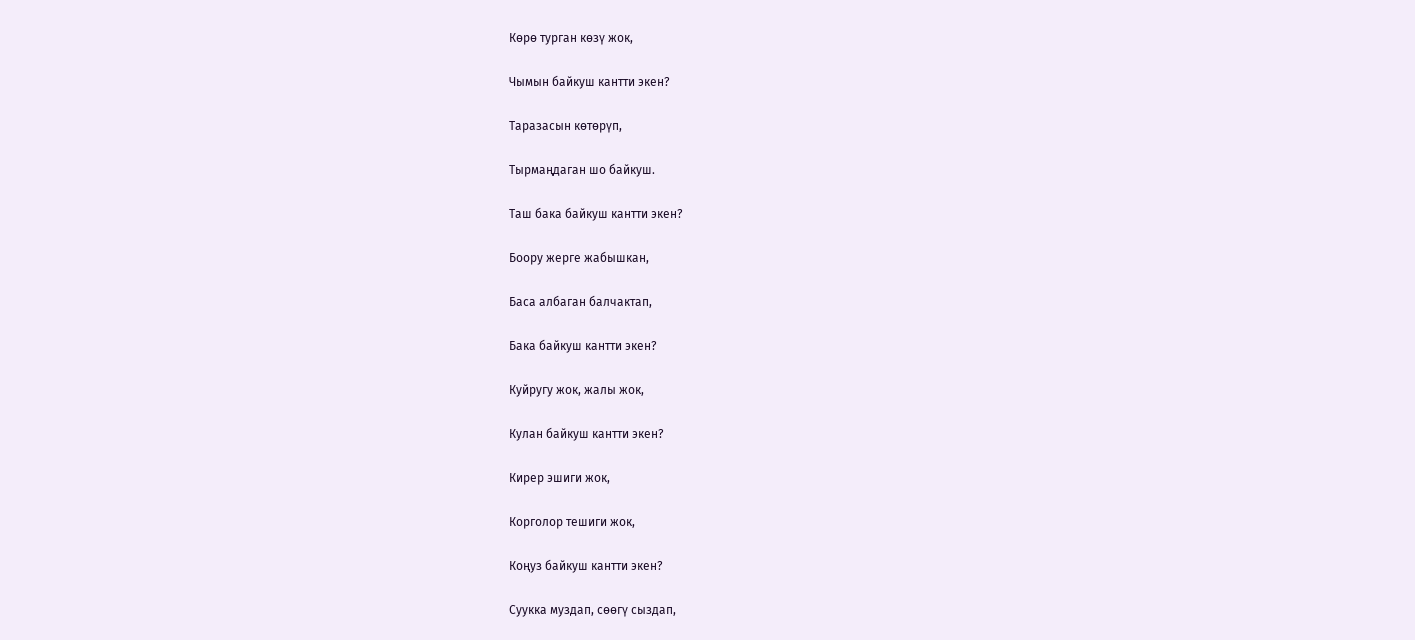Көрө турган көзү жок,

Чымын байкуш кантти экен?

Таразасын көтөрүп,

Тырмаңдаган шо байкуш.

Таш бака байкуш кантти экен?

Боору жерге жабышкан,

Баса албаган балчактап,

Бака байкуш кантти экен?

Куйругу жок, жалы жок,

Кулан байкуш кантти экен?

Кирер эшиги жок,

Корголор тешиги жок,

Коңуз байкуш кантти экен?

Суукка муздап, сөөгү сыздап,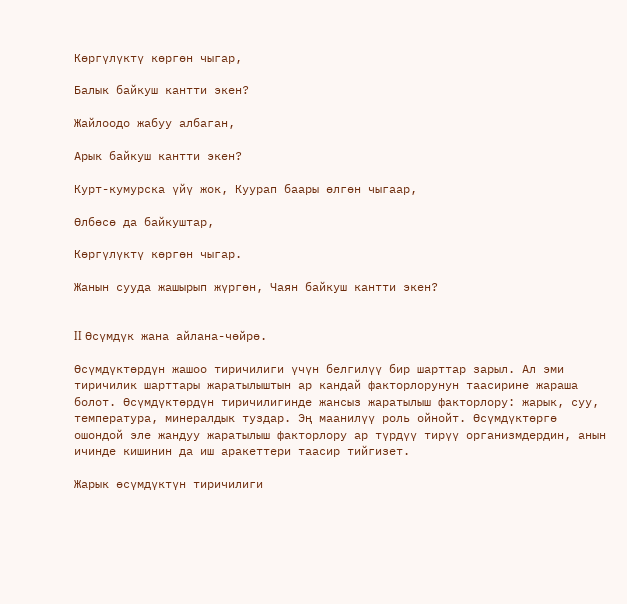Көргүлүктү көргөн чыгар,

Балык байкуш кантти экен?

Жайлоодо жабуу албаган,

Арык байкуш кантти экен?

Курт-кумурска үйү жок, Куурап баары өлгөн чыгаар,

Өлбөсө да байкуштар,

Көргүлүктү көргөн чыгар.

Жанын сууда жашырып жүргөн, Чаян байкуш кантти экен?


II Өсүмдүк жана айлана-чөйрө.

Өсүмдүктөрдүн жашоо тиричилиги үчүн белгилүү бир шарттар зарыл. Ал эми тиричилик шарттары жаратылыштын ар кандай факторлорунун таасирине жараша болот. Өсүмдүктөрдүн тиричилигинде жансыз жаратылыш факторлору: жарык, суу, температура, минералдык туздар. Эң маанилүү роль ойнойт. Өсүмдүктөргө ошондой эле жандуу жаратылыш факторлору ар түрдүү тирүү организмдердин, анын ичинде кишинин да иш аракеттери таасир тийгизет.

Жарык өсүмдүктүн тиричилиги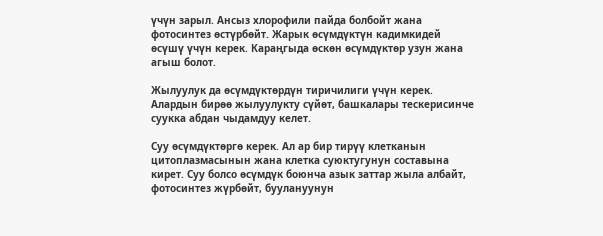үчүн зарыл. Ансыз хлорофили пайда болбойт жана фотосинтез өстүрбөйт. Жарык өсүмдүктүн кадимкидей өсүшү үчүн керек. Караңгыда өскөн өсүмдүктөр узун жана агыш болот.

Жылуулук да өсүмдүктөрдүн тиричилиги үчүн керек. Алардын бирөө жылуулукту сүйөт, башкалары тескерисинче суукка абдан чыдамдуу келет.

Суу өсүмдүктөргө керек. Ал ар бир тирүү клетканын цитоплазмасынын жана клетка суюктугунун составына кирет. Суу болсо өсүмдүк боюнча азык заттар жыла албайт, фотосинтез жүрбөйт, буулануунун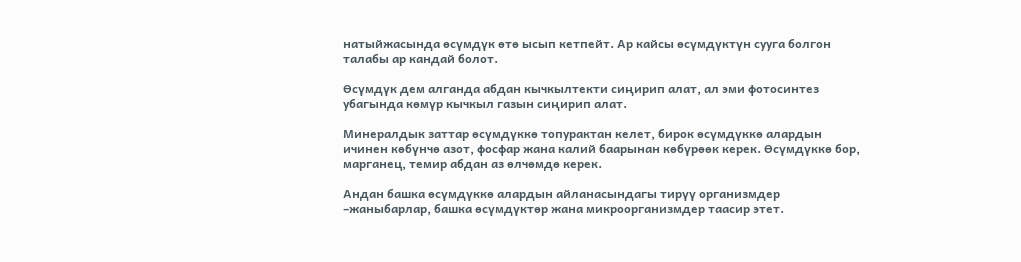натыйжасында өсүмдүк өтө ысып кетпейт. Ар кайсы өсүмдүктүн сууга болгон талабы ар кандай болот.

Өсүмдүк дем алганда абдан кычкылтекти сиңирип алат, ал эми фотосинтез убагында көмүр кычкыл газын сиңирип алат.

Минералдык заттар өсүмдүккө топурактан келет, бирок өсүмдүккө алардын ичинен көбүнчө азот, фосфар жана калий баарынан көбүрөөк керек. Өсүмдүккө бор, марганец, темир абдан аз өлчөмдө керек.

Андан башка өсүмдүккө алардын айланасындагы тирүү организмдер –жаныбарлар, башка өсүмдүктөр жана микроорганизмдер таасир этет.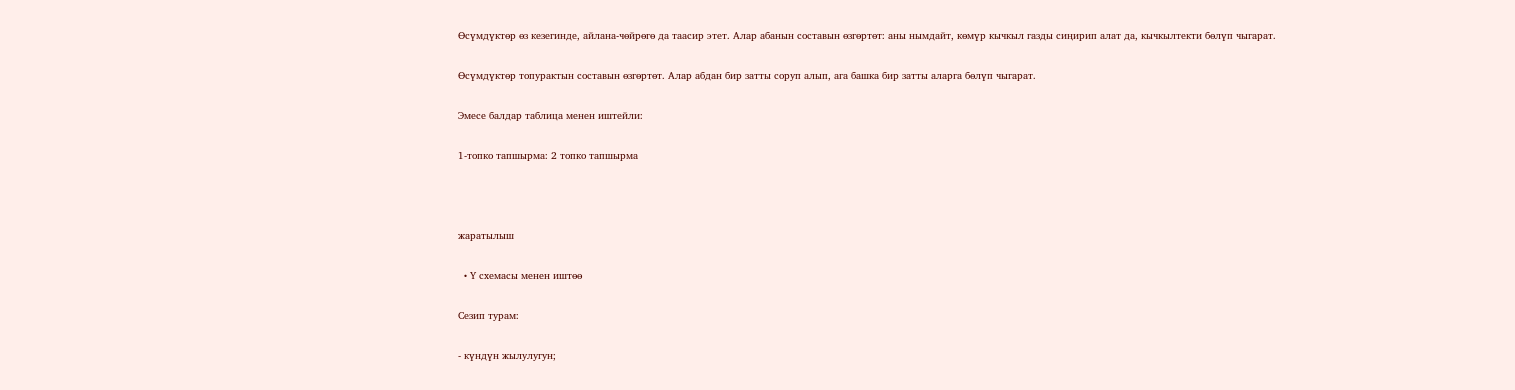Өсүмдүктөр өз кезегинде, айлана-чөйрөгө да таасир этет. Алар абанын составын өзгөртөт: аны нымдайт, көмүр кычкыл газды сиңирип алат да, кычкылтекти бөлүп чыгарат.

Өсүмдүктөр топурактын составын өзгөртөт. Алар абдан бир затты соруп алып, ага башка бир затты аларга бөлүп чыгарат.

Эмесе балдар таблица менен иштейли:

1-топко тапшырма: 2 топко тапшырма



жаратылыш

  • Ү схемасы менен иштөө

Сезип турам:

- күндүн жылулугун;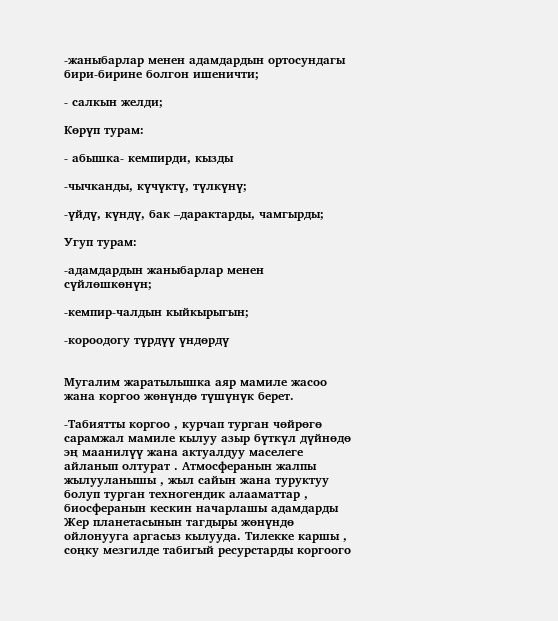-жаныбарлар менен адамдардын ортосундагы бири-бирине болгон ишеничти;

- салкын желди;

Көрүп турам:

- абышка- кемпирди, кызды

-чычканды, күчүктү, түлкүнү;

-үйдү, күндү, бак –дарактарды, чамгырды;

Угуп турам:

-адамдардын жаныбарлар менен сүйлөшкөнүн;

-кемпир-чалдын кыйкырыгын;

-короодогу түрдүү үндөрдү


Мугалим жаратылышка аяр мамиле жасоо жана коргоо жөнүндө түшүнүк берет.

-Табиятты коргоо , курчап турган чөйрөгө сарамжал мамиле кылуу азыр бүткүл дүйнөдө эң маанилүү жана актуалдуу маселеге айланып олтурат . Атмосферанын жалпы жылууланышы , жыл сайын жана туруктуу болуп турган техногендик алааматтар , биосферанын кескин начарлашы адамдарды Жер планетасынын тагдыры жөнүндө ойлонууга аргасыз кылууда. Тилекке каршы , соңку мезгилде табигый ресурстарды коргоого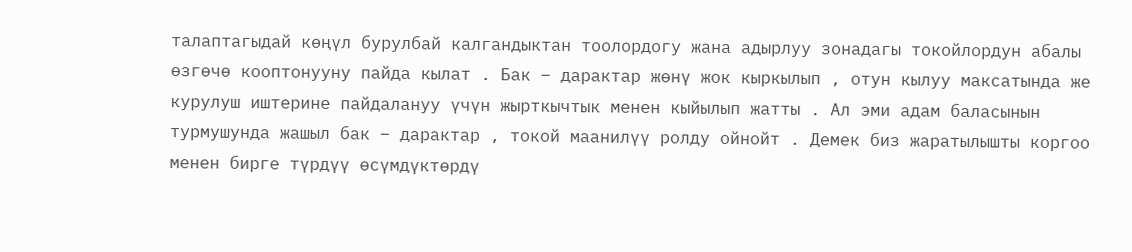талаптагыдай көңүл бурулбай калгандыктан тоолордогу жана адырлуу зонадагы токойлордун абалы өзгөчө кооптонууну пайда кылат . Бак – дарактар жөнү жок кыркылып , отун кылуу максатында же курулуш иштерине пайдалануу үчүн жырткычтык менен кыйылып жатты . Ал эми адам баласынын турмушунда жашыл бак – дарактар , токой маанилүү ролду ойнойт . Демек биз жаратылышты коргоо менен бирге түрдүү өсүмдүктөрдү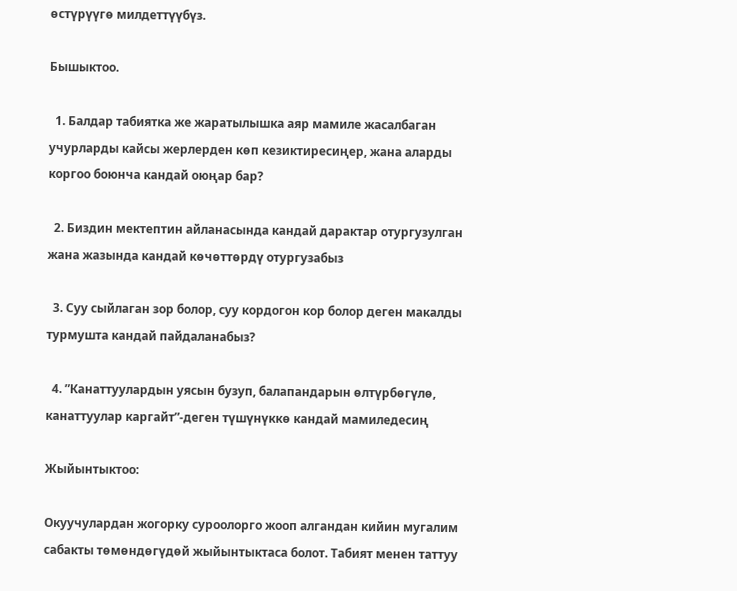өстүрүүгө милдеттүүбүз.

Бышыктоо.

  1. Балдар табиятка же жаратылышка аяр мамиле жасалбаган учурларды кайсы жерлерден көп кезиктиресиңер, жана аларды коргоо боюнча кандай оюңар бар?

  2. Биздин мектептин айланасында кандай дарактар отургузулган жана жазында кандай көчөттөрдү отургузабыз

  3. Суу сыйлаган зор болор, суу кордогон кор болор деген макалды турмушта кандай пайдаланабыз?

  4. ”Канаттуулардын уясын бузуп, балапандарын өлтүрбөгүлө, канаттуулар каргайт”-деген түшүнүккө кандай мамиледесиң

Жыйынтыктоо:

Окуучулардан жогорку суроолорго жооп алгандан кийин мугалим сабакты төмөндөгүдөй жыйынтыктаса болот. Табият менен таттуу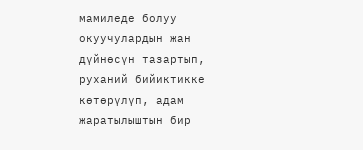мамиледе болуу окуучулардын жан дүйнөсүн тазартып, руханий бийиктикке көтөрүлүп, адам жаратылыштын бир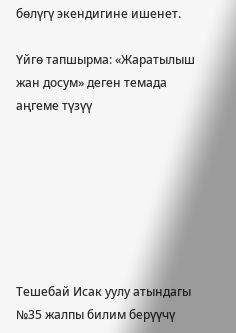бөлүгү экендигине ишенет.

Үйгө тапшырма: «Жаратылыш жан досум» деген темада аңгеме түзүү







Тешебай Исак уулу атындагы №35 жалпы билим берүүчү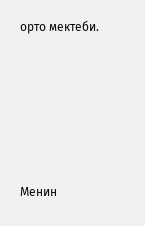орто мектеби.








Менин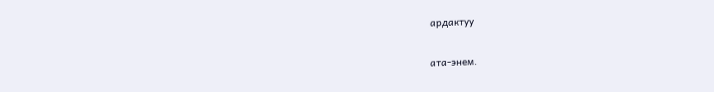ардактуу

ата-энем.